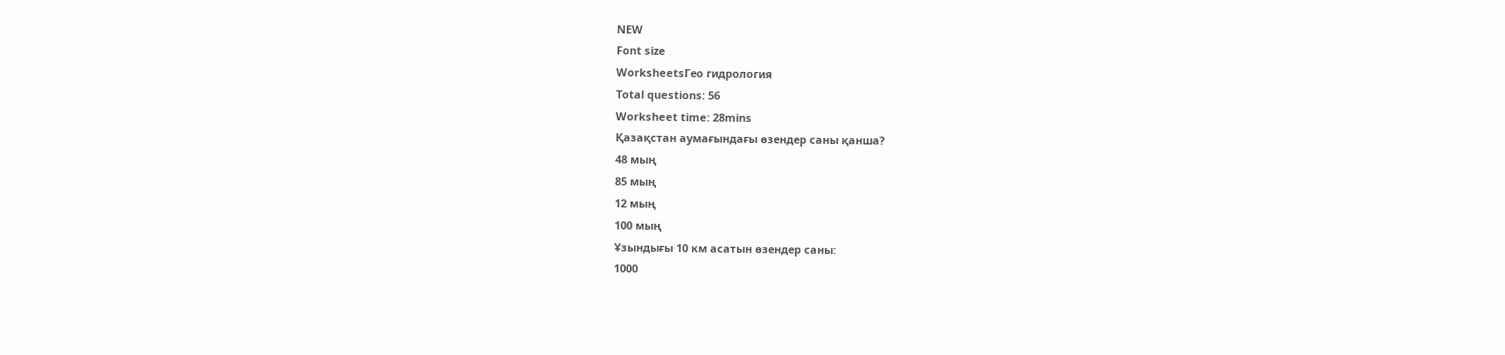NEW
Font size
WorksheetsГео гидрология
Total questions: 56
Worksheet time: 28mins
Қазақстан аумағындағы өзендер саны қанша?
48 мың
85 мың
12 мың
100 мың
Ұзындығы 10 км асатын өзендер саны:
1000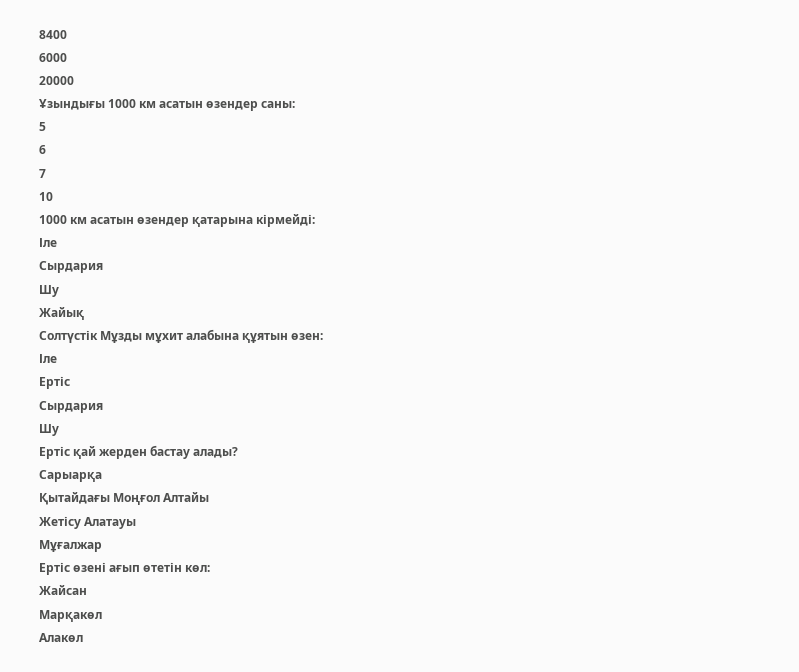8400
6000
20000
Ұзындығы 1000 км асатын өзендер саны:
5
6
7
10
1000 км асатын өзендер қатарына кірмейді:
Іле
Сырдария
Шу
Жайық
Солтүстік Мұзды мұхит алабына құятын өзен:
Іле
Ертіс
Сырдария
Шу
Ертіс қай жерден бастау алады?
Сарыарқа
Қытайдағы Моңғол Алтайы
Жетісу Алатауы
Мұғалжар
Ертіс өзені ағып өтетін көл:
Жайсан
Марқакөл
Алакөл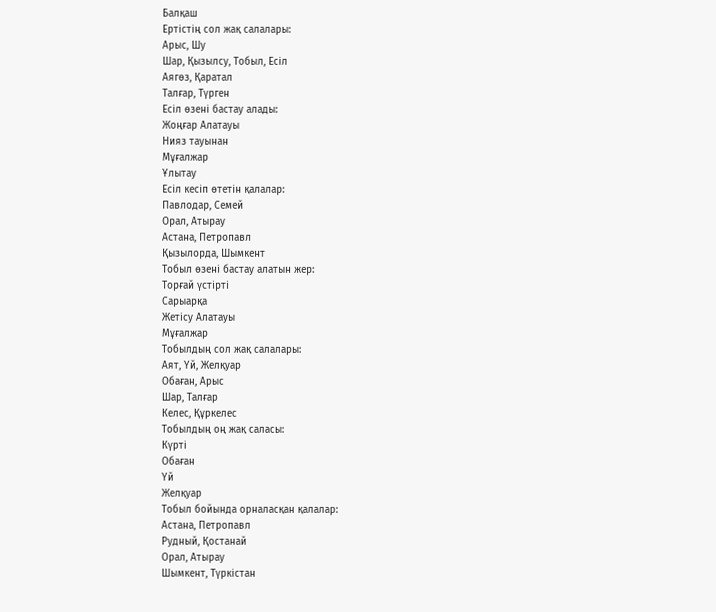Балқаш
Ертістің сол жақ салалары:
Арыс, Шу
Шар, Қызылсу, Тобыл, Есіл
Аягөз, Қаратал
Талғар, Түрген
Есіл өзені бастау алады:
Жоңғар Алатауы
Нияз тауынан
Мұғалжар
Ұлытау
Есіл кесіп өтетін қалалар:
Павлодар, Семей
Орал, Атырау
Астана, Петропавл
Қызылорда, Шымкент
Тобыл өзені бастау алатын жер:
Торғай үстірті
Сарыарқа
Жетісу Алатауы
Мұғалжар
Тобылдың сол жақ салалары:
Аят, Үй, Желқуар
Обаған, Арыс
Шар, Талғар
Келес, Құркелес
Тобылдың оң жақ саласы:
Күрті
Обаған
Үй
Желқуар
Тобыл бойында орналасқан қалалар:
Астана, Петропавл
Рудный, Қостанай
Орал, Атырау
Шымкент, Түркістан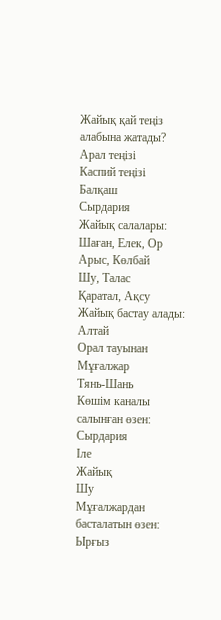Жайық қай теңіз алабына жатады?
Арал теңізі
Каспий теңізі
Балқаш
Сырдария
Жайық салалары:
Шаған, Елек, Ор
Арыс, Көлбай
Шу, Талас
Қаратал, Ақсу
Жайық бастау алады:
Алтай
Орал тауынан
Мұғалжар
Тянь-Шань
Көшім каналы салынған өзен:
Сырдария
Іле
Жайық
Шу
Мұғалжардан басталатын өзен:
Ырғыз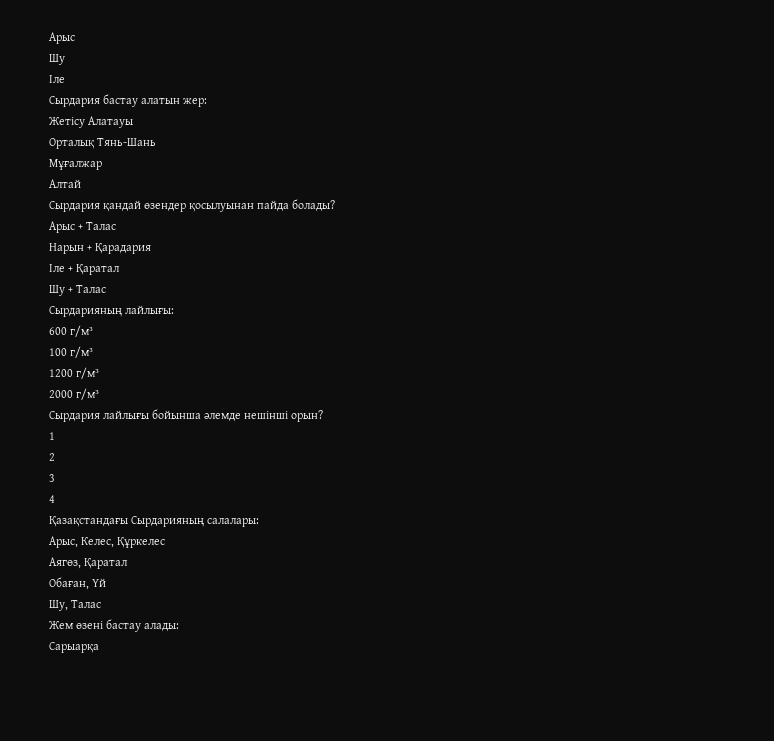Арыс
Шу
Іле
Сырдария бастау алатын жер:
Жетісу Алатауы
Орталық Тянь-Шань
Мұғалжар
Алтай
Сырдария қандай өзендер қосылуынан пайда болады?
Арыс + Талас
Нарын + Қарадария
Іле + Қаратал
Шу + Талас
Сырдарияның лайлығы:
600 г/м³
100 г/м³
1200 г/м³
2000 г/м³
Сырдария лайлығы бойынша әлемде нешінші орын?
1
2
3
4
Қазақстандағы Сырдарияның салалары:
Арыс, Келес, Құркелес
Аягөз, Қаратал
Обаған, Үй
Шу, Талас
Жем өзені бастау алады:
Сарыарқа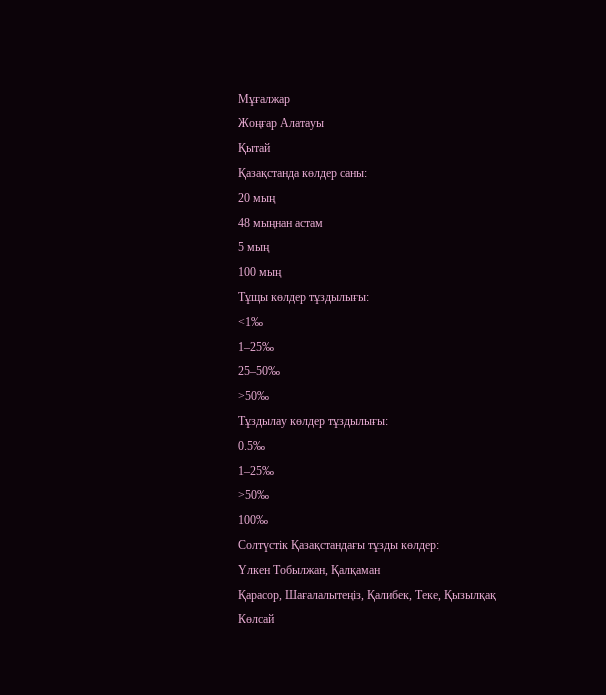Мұғалжар
Жоңғар Алатауы
Қытай
Қазақстанда көлдер саны:
20 мың
48 мыңнан астам
5 мың
100 мың
Тұщы көлдер тұздылығы:
<1‰
1–25‰
25–50‰
>50‰
Тұздылау көлдер тұздылығы:
0.5‰
1–25‰
>50‰
100‰
Солтүстік Қазақстандағы тұзды көлдер:
Үлкен Тобылжан, Қалқаман
Қарасор, Шағалалытеңіз, Қалибек, Теке, Қызылқақ
Көлсай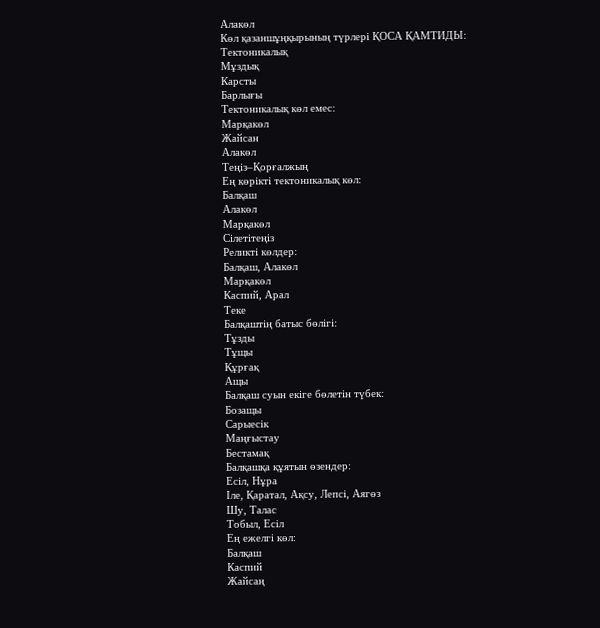Алакөл
Көл қазаншұңқырының түрлері ҚОСА ҚАМТИДЫ:
Тектоникалық
Мұздық
Карсты
Барлығы
Тектоникалық көл емес:
Марқакөл
Жайсан
Алакөл
Теңіз–Қорғалжың
Ең көрікті тектоникалық көл:
Балқаш
Алакөл
Марқакөл
Сілетітеңіз
Реликті көлдер:
Балқаш, Алакөл
Марқакөл
Каспий, Арал
Теке
Балқаштің батыс бөлігі:
Тұзды
Тұщы
Құрғақ
Ащы
Балқаш суын екіге бөлетін түбек:
Бозащы
Сарыесік
Маңғыстау
Бестамақ
Балқашқа құятын өзендер:
Есіл, Нұра
Іле, Қаратал, Ақсу, Лепсі, Аягөз
Шу, Талас
Тобыл, Есіл
Ең ежелгі көл:
Балқаш
Каспий
Жайсаң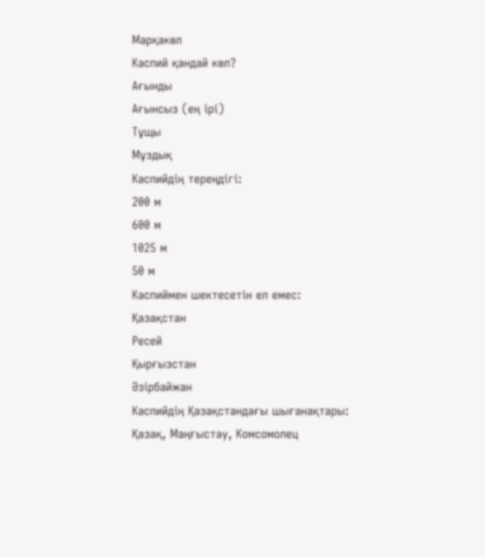Марқакөл
Каспий қандай көл?
Ағынды
Ағынсыз (ең ірі)
Тұщы
Мұздық
Каспийдің тереңдігі:
200 м
600 м
1025 м
50 м
Каспиймен шектесетін ел емес:
Қазақстан
Ресей
Қырғызстан
Әзірбайжан
Каспийдің Қазақстандағы шығанақтары:
Қазақ, Маңғыстау, Комсомолец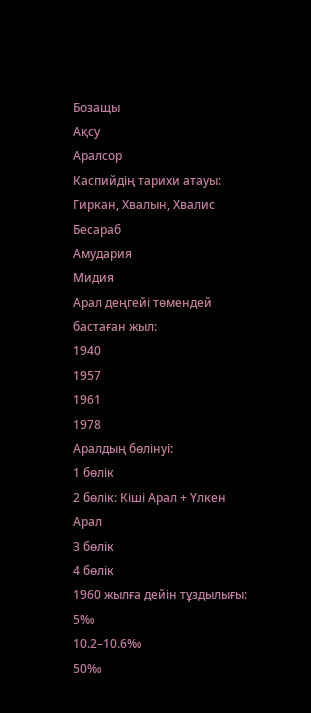Бозащы
Ақсу
Аралсор
Каспийдің тарихи атауы:
Гиркан, Хвалын, Хвалис
Бесараб
Амудария
Мидия
Арал деңгейі төмендей бастаған жыл:
1940
1957
1961
1978
Аралдың бөлінуі:
1 бөлік
2 бөлік: Кіші Арал + Үлкен Арал
3 бөлік
4 бөлік
1960 жылға дейін тұздылығы:
5‰
10.2–10.6‰
50‰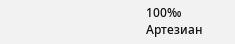100‰
Артезиан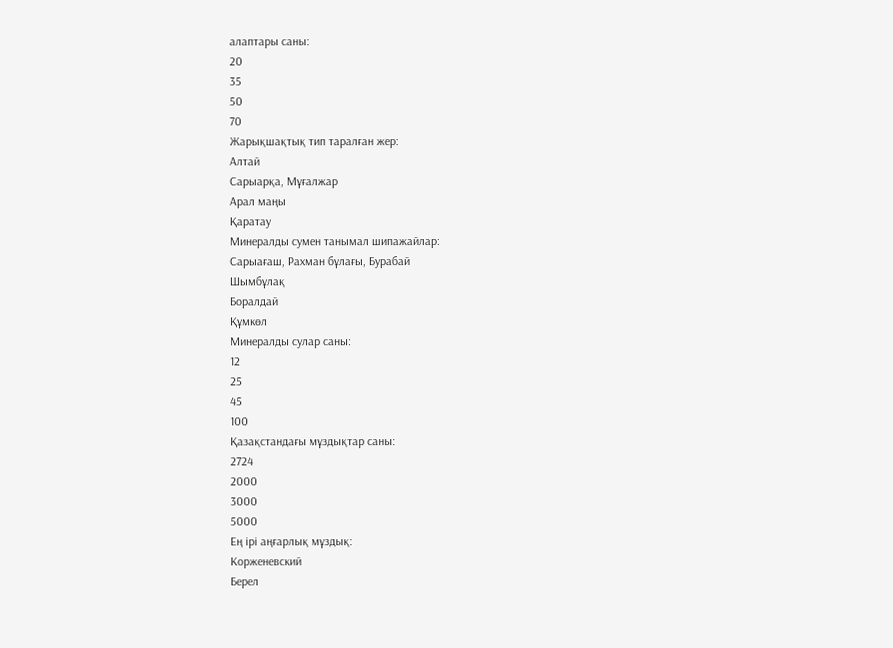алаптары саны:
20
35
50
70
Жарықшақтық тип таралған жер:
Алтай
Сарыарқа, Мұғалжар
Арал маңы
Қаратау
Минералды сумен танымал шипажайлар:
Сарыағаш, Рахман бұлағы, Бурабай
Шымбұлақ
Боралдай
Құмкөл
Минералды сулар саны:
12
25
45
100
Қазақстандағы мұздықтар саны:
2724
2000
3000
5000
Ең ірі аңғарлық мұздық:
Корженевский
Берел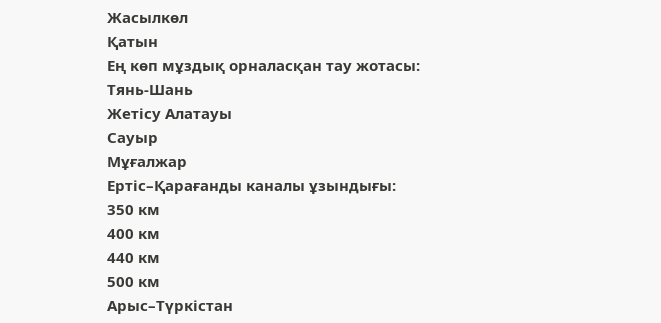Жасылкөл
Қатын
Ең көп мұздық орналасқан тау жотасы:
Тянь-Шань
Жетісу Алатауы
Сауыр
Мұғалжар
Ертіс–Қарағанды каналы ұзындығы:
350 км
400 км
440 км
500 км
Арыс–Түркістан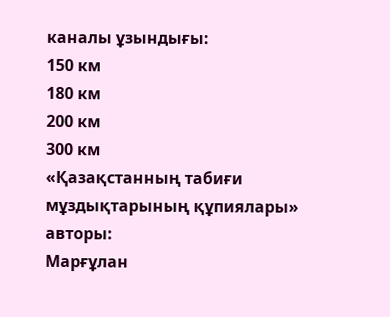каналы ұзындығы:
150 км
180 км
200 км
300 км
«Қазақстанның табиғи мұздықтарының құпиялары» авторы:
Марғұлан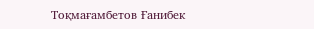Тоқмағамбетов Ғанибек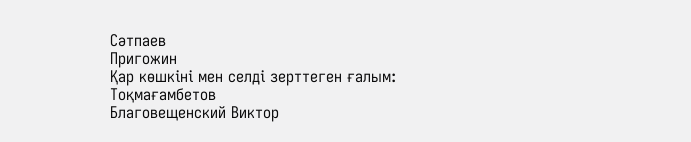Сәтпаев
Пригожин
Қар көшкіні мен селді зерттеген ғалым:
Тоқмағамбетов
Благовещенский Виктор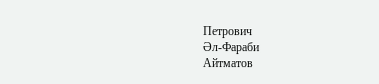Петрович
Әл-Фараби
Айтматов